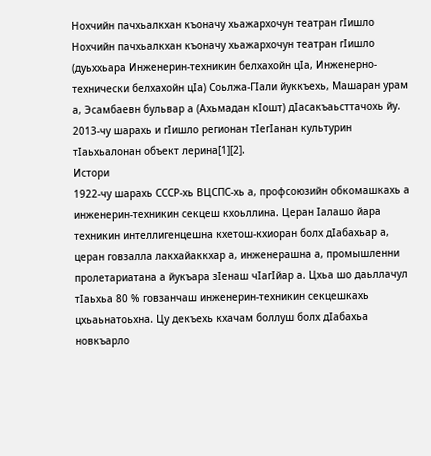Нохчийн пачхьалкхан къоначу хьажархочун театран гӀишло
Нохчийн пачхьалкхан къоначу хьажархочун театран гӀишло (дуьххьара Инженерин-техникин белхахойн цӀа, Инженерно-технически белхахойн цIа) Соьлжа-ГӀали йуккъехь, Машаран урам а, Эсамбаевн бульвар а (Ахьмадан кӀошт) дӀасакъаьсттачохь йу. 2013-чу шарахь и гӀишло регионан тӀегӀанан культурин тӀаьхьалонан объект лерина[1][2].
Истори
1922-чу шарахь СССР-хь ВЦСПС-хь а, профсоюзийн обкомашкахь а инженерин-техникин секцеш кхоьллина. Церан Ӏалашо йара техникин интеллигенцешна кхетош-кхиоран болх дӀабахьар а, церан говзалла лакхайаккхар а, инженерашна а, промышленни пролетариатана а йукъара зӀенаш чӀагӀйар а. Цхьа шо даьллачул тӀаьхьа 80 % говзанчаш инженерин-техникин секцешкахь цхьаьнатоьхна. Цу декъехь кхачам боллуш болх дӀабахьа новкъарло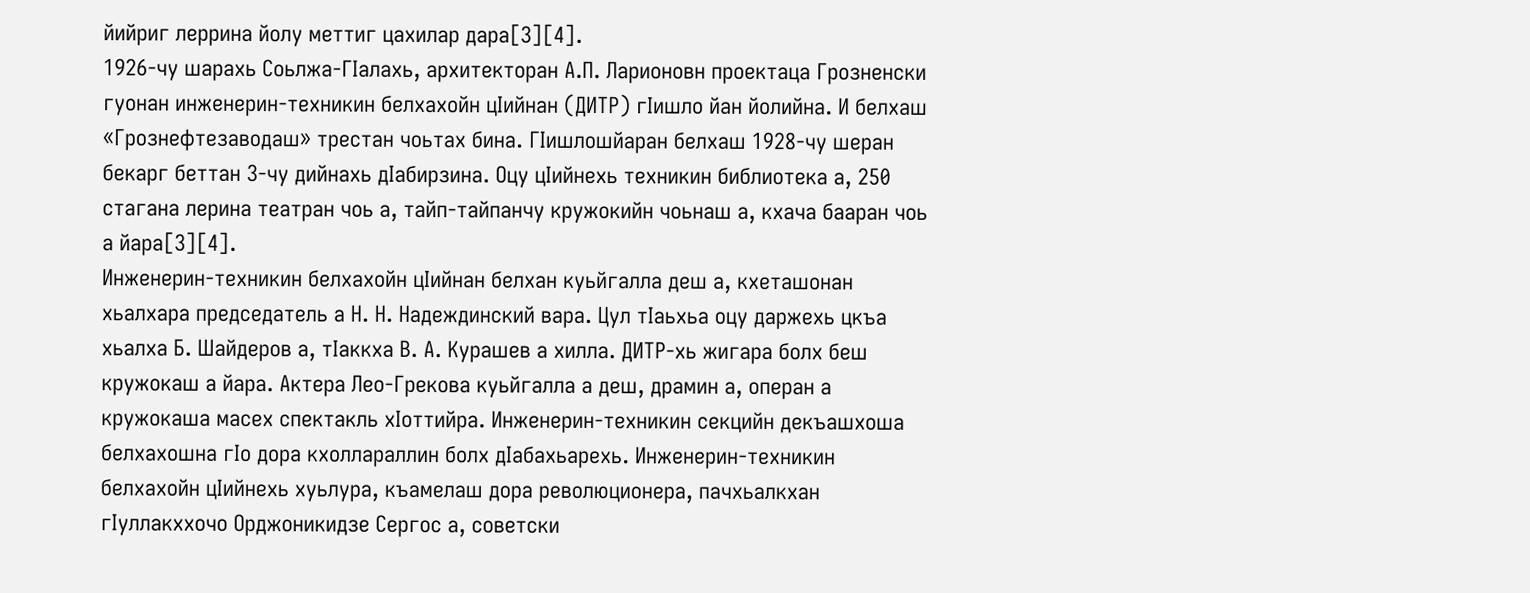йийриг леррина йолу меттиг цахилар дара[3][4].
1926-чу шарахь Соьлжа-ГӀалахь, архитекторан А.П. Ларионовн проектаца Грозненски гуонан инженерин-техникин белхахойн цӀийнан (ДИТР) гӀишло йан йолийна. И белхаш «Грознефтезаводаш» трестан чоьтах бина. ГӀишлошйаран белхаш 1928-чу шеран бекарг беттан 3-чу дийнахь дӀабирзина. Оцу цӀийнехь техникин библиотека а, 250 стагана лерина театран чоь а, тайп-тайпанчу кружокийн чоьнаш а, кхача бааран чоь а йара[3][4].
Инженерин-техникин белхахойн цӀийнан белхан куьйгалла деш а, кхеташонан хьалхара председатель а Н. Н. Надеждинский вара. Цул тӀаьхьа оцу даржехь цкъа хьалха Б. Шайдеров а, тӀаккха В. А. Курашев а хилла. ДИТР-хь жигара болх беш кружокаш а йара. Актера Лео-Грекова куьйгалла а деш, драмин а, операн а кружокаша масех спектакль хӀоттийра. Инженерин-техникин секцийн декъашхоша белхахошна гӀо дора кхоллараллин болх дӀабахьарехь. Инженерин-техникин белхахойн цӀийнехь хуьлура, къамелаш дора революционера, пачхьалкхан гӀуллакххочо Орджоникидзе Сергос а, советски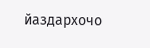йаздархочо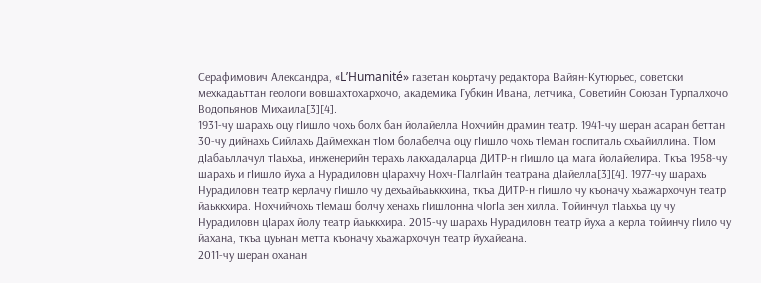Серафимович Александра, «L’Humanité» газетан коьртачу редактора Вайян-Кутюрьес, советски мехкадаьттан геологи вовшахтохархочо, академика Губкин Ивана, летчика, Советийн Союзан Турпалхочо Водопьянов Михаила[3][4].
1931-чу шарахь оцу гӀишло чохь болх бан йолайелла Нохчийн драмин театр. 1941-чу шеран асаран беттан 30-чу дийнахь Сийлахь Даймехкан тӀом болабелча оцу гӀишло чохь тӀеман госпиталь схьайиллина. ТӀом дӀабаьллачул тӀаьхьа, инженерийн терахь лакхадаларца ДИТР-н гӀишло ца мага йолайелира. Ткъа 1958-чу шарахь и гӀишло йуха а Нурадиловн цӀарахчу Нохч-ГӀалгӀайн театрана дӀайелла[3][4]. 1977-чу шарахь Нурадиловн театр керлачу гӀишло чу дехьайьаьккхина, ткъа ДИТР-н гӀишло чу къоначу хьажархочун театр йаьккхира. Нохчийчохь тӀемаш болчу хенахь гӀишлонна чӀогӀа зен хилла. Тойинчул тӀаьхьа цу чу Нурадиловн цӀарах йолу театр йаьккхира. 2015-чу шарахь Нурадиловн театр йуха а керла тойинчу гӀило чу йахана, ткъа цуьнан метта къоначу хьажархочун театр йухайеана.
2011-чу шеран оханан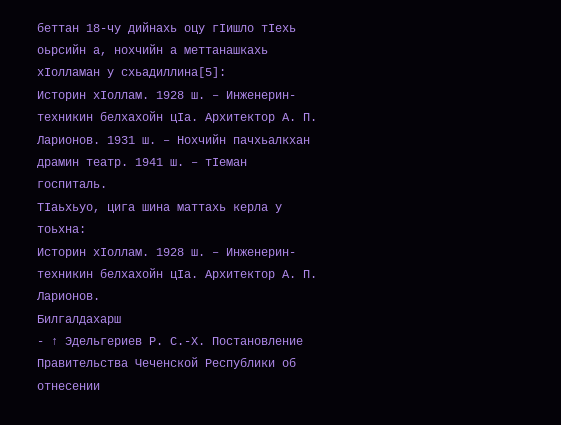беттан 18-чу дийнахь оцу гӀишло тӀехь оьрсийн а, нохчийн а меттанашкахь хӀолламан у схьадиллина[5]:
Историн хӀоллам. 1928 ш. – Инженерин-техникин белхахойн цӀа. Архитектор А. П. Ларионов. 1931 ш. – Нохчийн пачхьалкхан драмин театр. 1941 ш. – тӀеман госпиталь.
ТӀаьхьуо, цига шина маттахь керла у тоьхна:
Историн хӀоллам. 1928 ш. – Инженерин-техникин белхахойн цӀа. Архитектор А. П. Ларионов.
Билгалдахарш
- ↑ Эдельгериев Р. С.-Х. Постановление Правительства Чеченской Республики об отнесении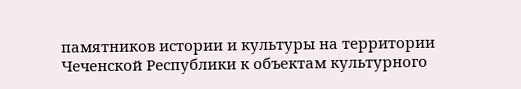памятников истории и культуры на территории Чеченской Республики к объектам культурного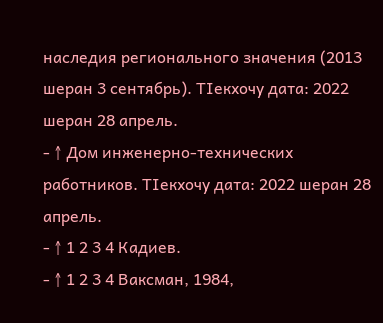наследия регионального значения (2013 шеран 3 сентябрь). ТӀекхочу дата: 2022 шеран 28 апрель.
- ↑ Дом инженерно-технических работников. ТӀекхочу дата: 2022 шеран 28 апрель.
- ↑ 1 2 3 4 Кадиев.
- ↑ 1 2 3 4 Ваксман, 1984,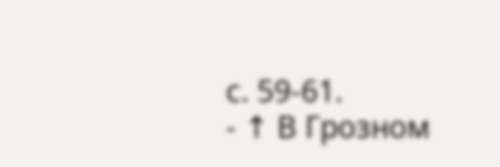с. 59-61.
- ↑ В Грозном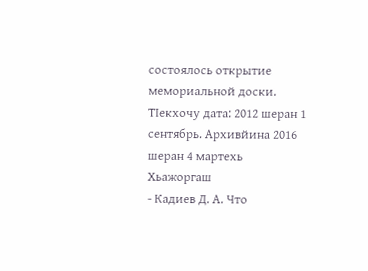состоялось открытие мемориальной доски. ТӀекхочу дата: 2012 шеран 1 сентябрь. Архивйина 2016 шеран 4 мартехь
Хьажоргаш
- Кадиев Д. А. Что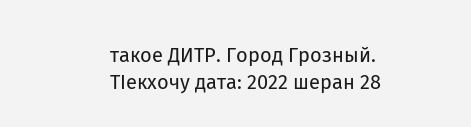такое ДИТР. Город Грозный. ТӀекхочу дата: 2022 шеран 28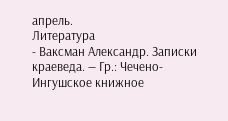апрель.
Литература
- Ваксман Александр. Записки краеведа. — Гр.: Чечено-Ингушское книжное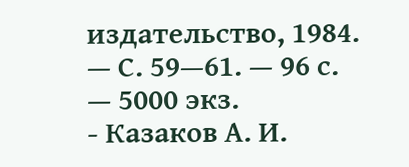издательство, 1984. — С. 59—61. — 96 с. — 5000 экз.
- Казаков А. И.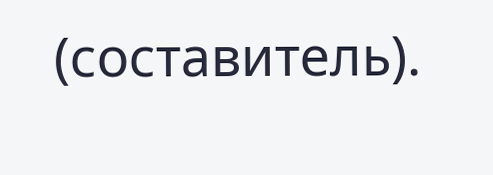(составитель).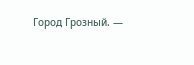Город Грозный. —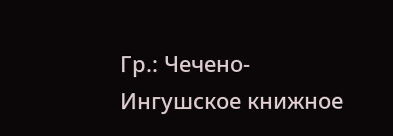Гр.: Чечено-Ингушское книжное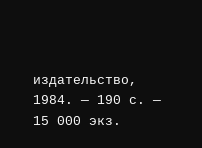издательство, 1984. — 190 с. — 15 000 экз.